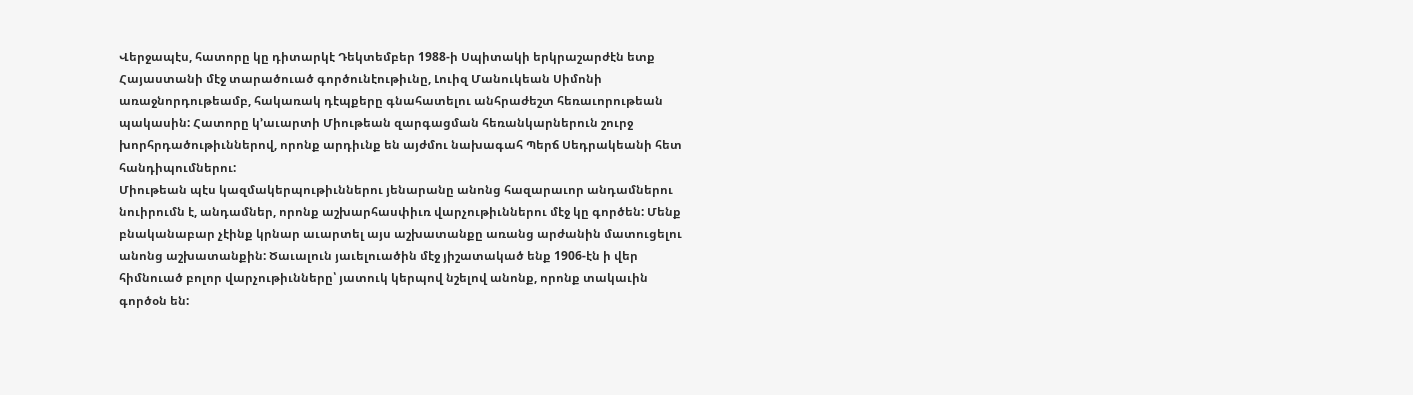Վերջապէս, հատորը կը դիտարկէ Դեկտեմբեր 1988-ի Սպիտակի երկրաշարժէն ետք Հայաստանի մէջ տարածուած գործունէութիւնը, Լուիզ Մանուկեան Սիմոնի առաջնորդութեամբ, հակառակ դէպքերը գնահատելու անհրաժեշտ հեռաւորութեան պակասին: Հատորը կ՚աւարտի Միութեան զարգացման հեռանկարներուն շուրջ խորհրդածութիւններով, որոնք արդիւնք են այժմու նախագահ Պերճ Սեդրակեանի հետ հանդիպումներու:
Միութեան պէս կազմակերպութիւններու յենարանը անոնց հազարաւոր անդամներու նուիրումն է, անդամներ, որոնք աշխարհասփիւռ վարչութիւններու մէջ կը գործեն: Մենք բնականաբար չէինք կրնար աւարտել այս աշխատանքը առանց արժանին մատուցելու անոնց աշխատանքին: Ծաւալուն յաւելուածին մէջ յիշատակած ենք 1906-էն ի վեր հիմնուած բոլոր վարչութիւնները՝ յատուկ կերպով նշելով անոնք, որոնք տակաւին գործօն են: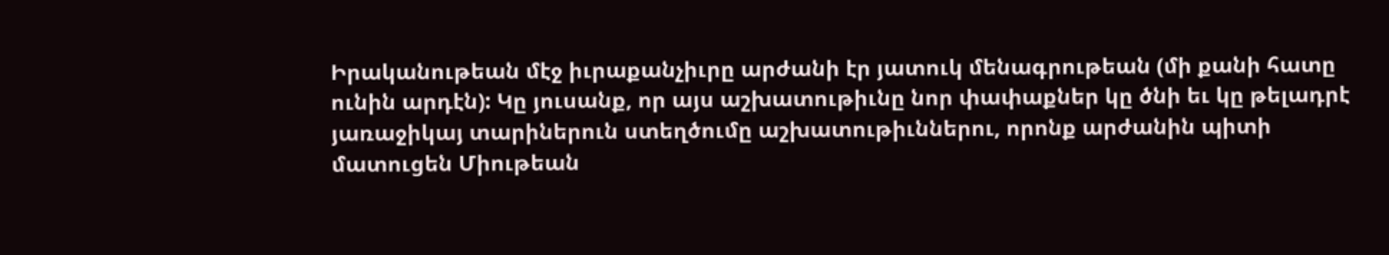Իրականութեան մէջ իւրաքանչիւրը արժանի էր յատուկ մենագրութեան (մի քանի հատը ունին արդէն): Կը յուսանք, որ այս աշխատութիւնը նոր փափաքներ կը ծնի եւ կը թելադրէ յառաջիկայ տարիներուն ստեղծումը աշխատութիւններու, որոնք արժանին պիտի մատուցեն Միութեան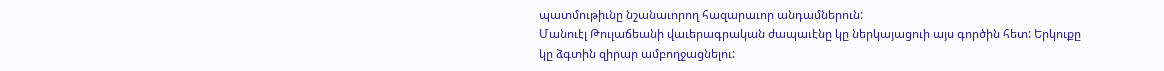պատմութիւնը նշանաւորող հազարաւոր անդամներուն:
Մանուէլ Թուլաճեանի վաւերագրական ժապաւէնը կը ներկայացուի այս գործին հետ: Երկուքը կը ձգտին զիրար ամբողջացնելու: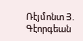Ռէյմոնտ Յ. Գէորգեան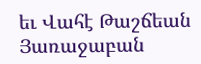եւ Վահէ Թաշճեան
Յառաջաբան